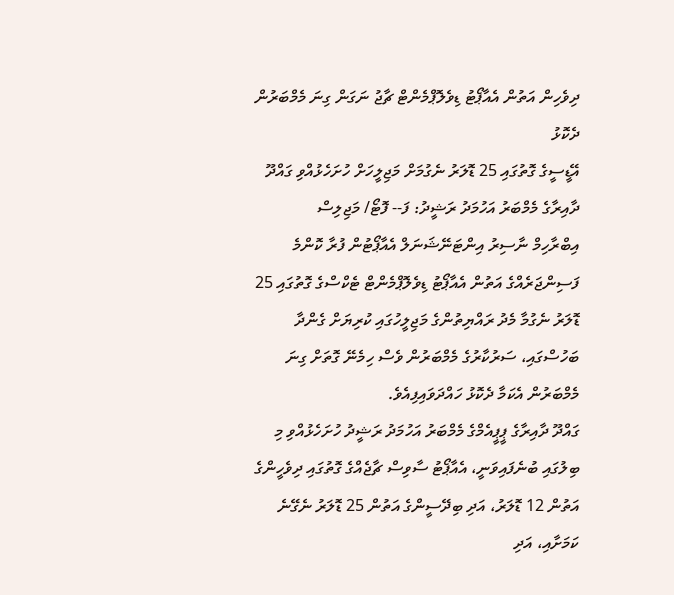ދިވެހިން އަތުން އެއާޕޯޓު ޑިވެލޮޕްމެންޓް ޗާޖު ނަގަން ގިނަ މެމްބަރުން ދެކޮޅު
އޭޑީސީގެ ގޮތުގައި 25 ޑޮލަރު ނެގުމަށް މަޖިލީހަށް ހުށަހެޅުއްވި ގައްދޫ ދާއިރާގެ މެމްބަރު އަހުމަދު ރަޝީދު: ފަ-- ފޮޓޯ/ މަޖިލިސް
އިބްރާހިމް ނާސިރު އިންޓަނޭޝަނަލް އެއާޕޯޓުން ފުރާ ކޮންމެ ފަސިންޖަރެއްގެ އަތުން އެއާޕޯޓު ޑިވެލޮޕްމެންޓް ޓެކްސްގެ ގޮތުގައި 25 ޑޮލަރު ނެގުމާ މެދު ރައްޔިތުންގެ މަޖިލީހުގައި ކުރިޔަށް ގެންދާ ބަހުސްގައި، ސަރުކާރުގެ މެމްބަރުން ވެސް ހިމެނޭ ގޮތަށް ގިނަ މެމްބަރުން އެކަމާ ދެކޮޅު ހައްދަވައިފިއެވެ.
ގައްދޫ ދާއިރާގެ ޕީޕީއެމްގެ މެމްބަރު އަހުމަދު ރަޝީދު ހުށަހެޅުއްވި މި ބިލުގައި ބުނެފައިވަނީ، އެއާޕޯޓު ސާވިސް ޗާޖެއްގެ ގޮތުގައި ދިވެހީންގެ އަތުން 12 ޑޮލަރު، އަދި ބިދޭސީންގެ އަތުން 25 ޑޮލަރު ނެގޭނެ ކަމަށާއި، އަދި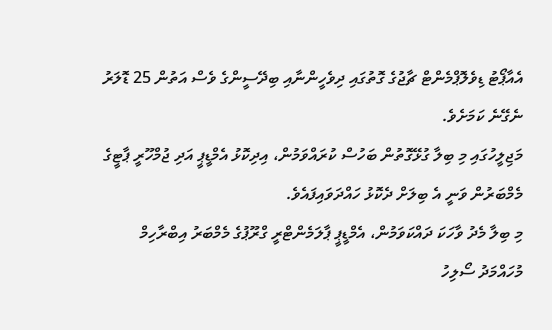އެއާޕޯޓު ޑިވެލޮޕްމެންޓް ޗާޖުގެ ގޮތުގައި ދިވެހީންނާއި ބިދޭސީންގެ ވެސް އަތުން 25 ޑޮލަރު ނެގޭނެ ކަމަށެވެ.
މަޖިލީހުގައި މި ބިލާ ގުޅޭގޮތުން ބަހުސް ކުރައްވަމުން، އިދިކޮޅު އެމްޑީޕީ އަދި ޖުމްހޫރީ ޕާޓީގެ މެމްބަރުން ވަނީ އެ ބިލަށް ދެކޮޅު ހައްދަވައިފައެވެ.
މި ބިލާ މެދު ވާހަކަ ދައްކަވަމުން، އެމްޑީޕީ ޕާލަމެންޓްރީ ގްރޫޕުގެ މެމްބަރު އިބްރާހިމް މުހައްމަދު ސޯލިހު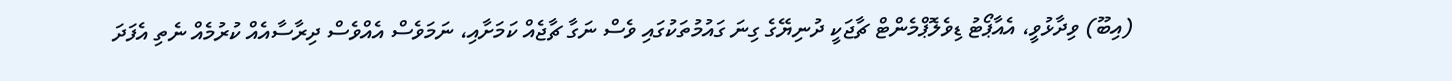(އިބޫ) ވިދާޅުވީ، އެއާޕޯޓު ޑިވެލޮޕްމެންޓް ޗާޖަކީ ދުނިޔޭގެ ގިނަ ގައުމުތަކުގައި ވެސް ނަގާ ޗާޖެއް ކަމަށާއި، ނަމަވެސް އެއްވެސް ދިރާސާއެއް ކުރުމެއް ނެތި އެފަދަ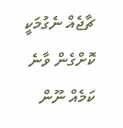ޗާޖެއް ނެގުމަކީ ކޮށްގެން ވާނެ ކަމެއް ނޫން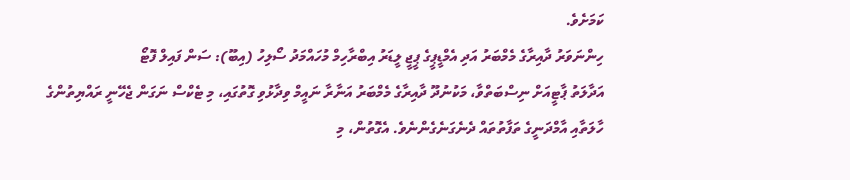ކަމަށެވެ.
ހިންނަވަރު ދާއިރާގެ މެމްބަރު އަދި އެމްޑީޕީގެ ޕީޖީ ލީޑަރު އިބްރާހިމް މުހައްމަދު ސޯލިހު (އިބޫ): ސަން ފައިލް ފޮޓޯ
އަދާލަތު ޕާޓީއަށް ނިސްބަތްވާ، މަކުނުދޫ ދާއިރާގެ މެމްބަރު އަނާރާ ނައީމް ވިދާޅުވި ގޮތުގައި، މި ޓެކްސް ނަގަން ޖެހޭނީ ރައްޔިތުންގެ ހާލަތާއި އާމްދަނީގެ ތަފާތުތައް ދެނެގަނެގެންނެވެ. އެގޮތުން، މި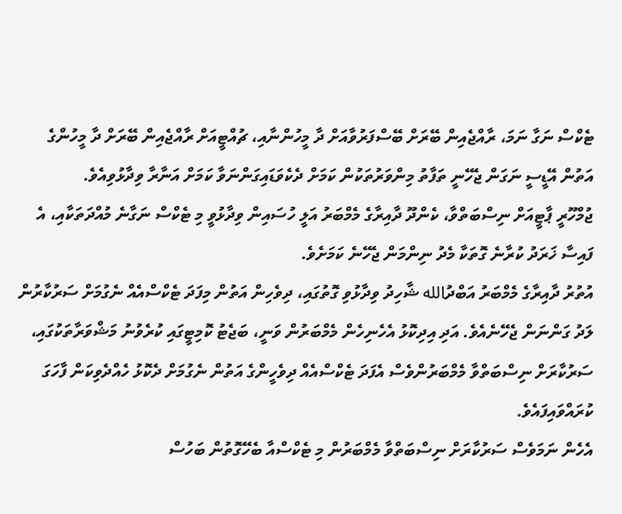ޓެކްސް ނަގާ ނަމަ، ރާއްޖެއިން ބޭރަށް ބޭސްފަރުވާއަށް ދާ މީހުންނާއި، ޗުއްޓީއަށް ރާއްޖެއިން ބޭރަށް ދާ މީހުންގެ އަތުން އޭޑީސީ ނަގަން ޖެހޭނީ ތަފާތު މިންވަރުތަކުން ކަމަށް ދެކެވަޑައިގަންނަވާ ކަމަށް އަނާރާ ވިދާޅުވިއެވެ.
ޖުމްހޫރީ ޕާޓީއަށް ނިސްބަތްވާ، ކެންދޫ ދާއިރާގެ މެމްބަރު އަލީ ހުސައިން ވިދާޅުވީ މި ޓެކްސް ނަގާނެ މުއްދަތަކާއި، އެ ފައިސާ ޚަރަދު ކުރާނެ ގޮތަކާ މެދު ނިންމަން ޖެހޭނެ ކަމަށެވެ.
އުތުރު ދާއިރާގެ މެމްބަރު އަބްދުالله ޝާހިދު ވިދާޅުވި ގޮތުގައި، ދިވެހިން އަތުން މިފަދަ ޓެކްސްއެއް ނެގުމަށް ސަރުކާރުން ލަދު ގަންނަން ޖެހޭނެއެވެ. އަދި އިދިކޮޅު އެހެނިހެން މެމްބަރުން ވަނީ، ބަޖެޓު ކޮމިޓީގައި ކުރެވުނު މަޝްވަރާތަކުގައި، ސަރުކާރަށް ނިސްބަތްވާ މެމްބަރުންވެސް އެފަދަ ޓެކްސްއެއް ދިވެހީންގެ އަތުން ނެގުމަށް ދެކޮޅު ހެއްދެވިކަން ފާހަގަ ކުރައްވައިފައެވެ.
އެހެން ނަމަވެސް ސަރުކާރަށް ނިސްބަތްވާ މެމްބަރުން މި ޓެކްސްއާ ބެހޭގޮތުން ބަހުސް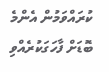ކުރައްވަމުން އެންމެ ބޮޑަށް ފާހަގަކުރެއްވި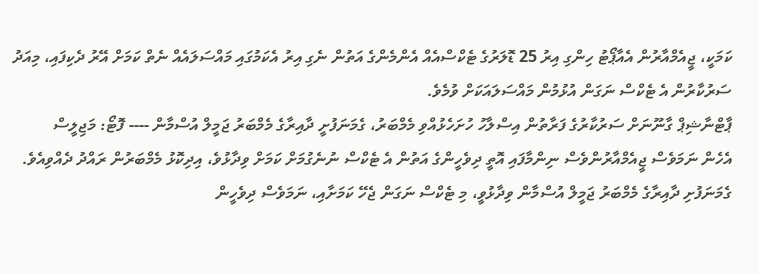ކަމަކީ، ޖީއެމްއާރުން އެއާޕޯޓު ހިންގި އިރު 25 ޑޮލަރުގެ ޓެކްސްއެއް އެންމެންގެ އަތުން ނެގި އިރު އެކަމުގައި މައްސަލައެއް ނެތް ކަމަށް އޭރު ދެކިފައި، މިއަދު ސަރުކާރުން އެ ޓެކްސް ނަގަން އުޅުމުން މައްސަލައަކަށް ވުމެވެ.
ޕާޓްނާޝިޕް ގާނޫނަށް ސަރުކާރުގެ ފަރާތުން އިސްލާހު ހުށަހެޅުއްވި މެމްބަރު، ގެމަނަފުށީ ދާއިރާގެ މެމްބަރު ޖަމީލް އުސްމާން ---- ފޮޓޯ: މަޖިލީސް
އެހެން ނަމަވެސް ޖީއެމްއާރުންވެސް ނިންމާފައި އޮތީ ދިވެހީންގެ އަތުން އެ ޓެކްސް ނުނެގުމަށް ކަމަށް ވިދާޅުވެ، އިދިކޮޅު މެމްބަރުން ރައްދު ދެއްވިއެވެ.
ގެމަނަފުށި ދާއިރާގެ މެމްބަރު ޖަމީލް އުސްމާން ވިދާޅުވީ، މި ޓެކްސް ނަގަން ޖެހޭ ކަމަށާއި، ނަމަވެސް ދިވެހީން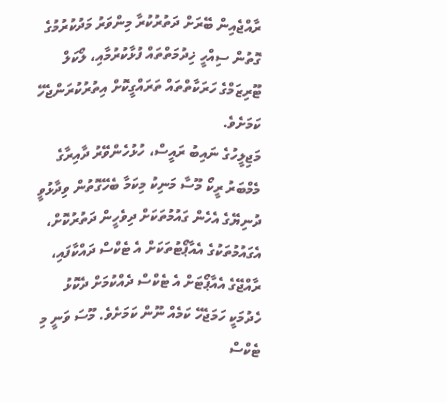ރާއްޖެއިން ބޭރަށް ދަތުރުކުރާ މިންވަރު މަދުކުރުމުގެ ގޮތުން ސިއްހީ ޚިދުމަތްތައް ފުޅާކުރުމާއި، ލޯކަލް ޓޫރިޒަމްގެ ހަރަކާތްތައް ތަރައްގީކޮށް އިތުރުކުރަންޖެހޭ ކަމަށެވެ.
މަޖިލީހުގެ ނައިބު ރައީސް، ހުޅުހެންވޭރު ދާއިރާގެ މެމްބަރު ރީކޯ މޫސާ މަނިކު މިކަމާ ބެހޭގޮތުން ވިދާޅުވީ ދުނިޔޭގެ އެހެން ގައުމުތަކަށް ދިވެހީން ދަތުރުކޮށް، އެގައުމުތަކުގެ އެއާޕޯޓުތަކަށް އެ ޓެކްސް ދައްކާފައި، ރާއްޖޭގެ އެއާޕޯޓަށް އެ ޓެކްސް ދެއްކުމަށް ދެކޮޅު ހެދުމަކީ ހަމަޖެހޭ ކަމެއް ނޫން ކަމަށެވެ. މޫސަ ވަނީ މި ޓެކްސް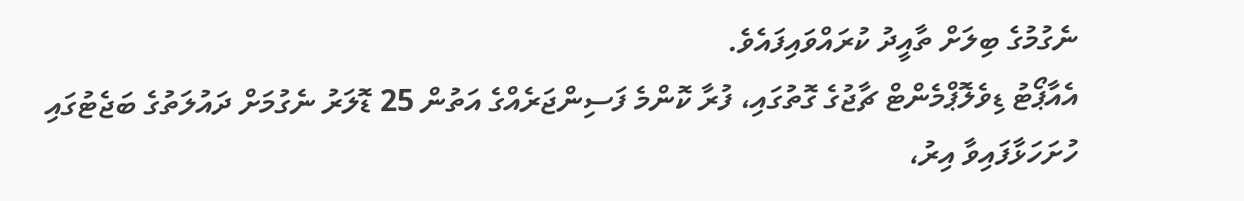ނެގުމުގެ ބިލަށް ތާއީދު ކުރައްވައިފައެވެ.
އެއާޕޯޓު ޑިވެލޮޕްމެންޓް ޗާޖުގެ ގޮތުގައި، ފުރާ ކޮންމެ ފަސިންޖަރެއްގެ އަތުން 25 ޑޮލަރު ނެގުމަށް ދައުލަތުގެ ބަޖެޓުގައި ހުށަހަޅާފައިވާ އިރު،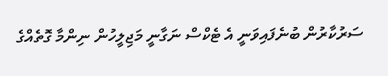ސަރުކާރުން ބުނެފައިވަނީ އެ ޓެކްސް ނަގާނީ މަޖިލީހުން ނިންމާ ގޮތެއްގެ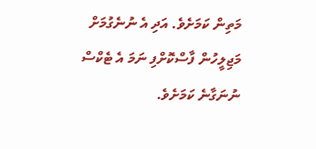މަތިން ކަމަށެވެ. އަދި އެ ނުނެގުމަށް މަޖިލީހުން ފާސްކޮށްފި ނަމަ އެ ޓެކްސް ނުނަގާނެ ކަމަށެވެ.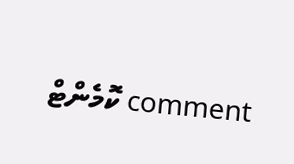comment ކޮމެންޓް